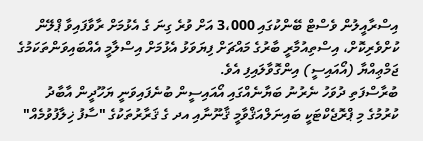އިސްރާއީލުން ވެސްޓް ބޭންކުގައި 3،000 އަށް ވުރެ ގިނަ ގެ އެޅުމަށް ރާވާފައިވާ ޕްލޭން ކުށްވެރިކޮށް، އިސްތިއުމާރީ ބާރުގެ މައްޗަށް ފިޔަވަޅު އެޅުމަށް އިސްލާމީ އެއްބައިވަންތަކަމުގެ ޖަމްޢިއްޔާ (އޯއައިސީ) އިންގޮވާލައިފި އެވެ.
ބުރާސްފަތި ދުވަހު ނެރުނު ބަޔާނެއްގައި އޯއައިސީން ބުނެފައިވަނީ ޔަހޫދީން އާބާދު ކުރުމުގެ މި ޕްރޮޖެކްޓަކީ ބައިނަލްއަޤްވާމީ ޤާނޫނާއި އދ ގެ ޤަރާރުތަކުގެ "ސާފު ޚިލާފުވުމެއް"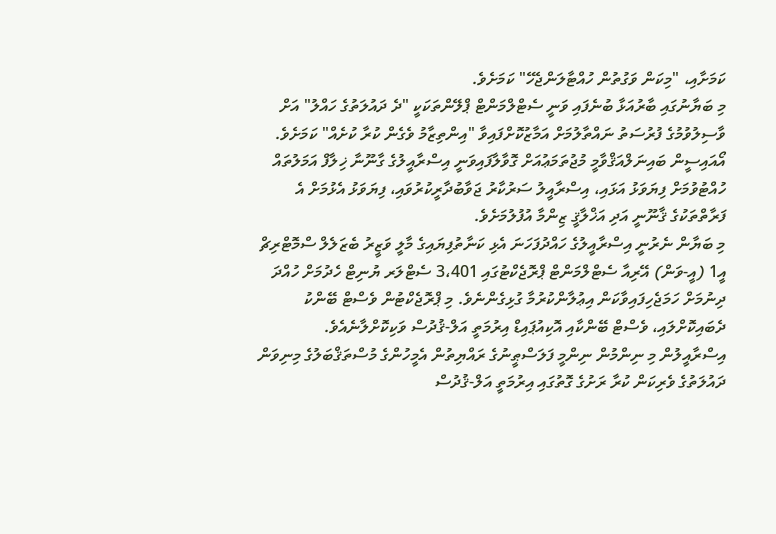ކަމަށާއި، "މިކަން ވަގުތުން ހުއްޓާލަންޖެހޭ" ކަމަށެވެ.
މި ބަޔާނުގައި ބާރުއަޅާ ބުނެފައި ވަނީ ސެޓްލްމަންޓް ޕްލޭންތަކަކީ "ދެ ދައުލަތުގެ ހައްލު" އަށް ވާސިލުވުމުގެ ފުރުސަތު ނައްތާލުމަށް އަމާޒުކޮށްފައިވާ "އިންތިޒާމު ވެގެން ކުރާ ކުށެއް" ކަމަށެވެ.
އޯއައިސީން ބައިނަލްއަޤްވާމީ މުޖުތަމަޢުއަށް ގޮވާލާފައިވަނީ އިސްރާއީލުގެ ގާނޫނާ ޚިލާފް އަމަލުތައް ހުއްޓުވުމަށް ފިޔަވަޅު އަޅައި، އިސްރާއީލު ސަރުކާރު ޖަވާބުދާރީކުރުވައި، ފިޔަވަޅު އެޅުމަށް އެ ފަރާތްތަކުގެ ޤާނޫނީ އަދި އަޚްލާޤީ ޒިންމާ އުފުލުމަށެވެ.
މި ބަޔާން ނެރުނީ އިސްރާއީލުގެ ހައްދުފަހަނަ އެޅި ކަނާތުފިޔައިގެ މާލީ ވަޒީރު ބެޒަލެލް ސްމޮޓްރިޗް އީ1 (އީ-ވަން) އޭރިއާ ސެޓްލްމަންޓް ޕްރޮޖެކްޓުގައި 3،401 ސެޓްލަރ ޔުނިޓް ހެދުމަށް ހުއްދަ ދިނުމަށް ހަމަޖެހިފައިވާކަން އިޢުލާންކުރުމާ ގުޅިގެންނެވެ. މި ޕްރޮޖެކްޓުން ވެސްޓް ބޭންކު ދެބައިކޮށްލައި، ވެސްޓް ބޭންކާއި އޮކިއުޕައިޑް އިރުމަތީ އަލް-ޤުދުސް ވަކިކޮށްލާނެއެވެ.
އިސްރާއީލުން މި ނިންމުން ނިންމީ ފަލަސްޠީނުގެ ރައްޔިތުން އެމީހުންގެ މުސްތަޤްބަލުގެ މިނިވަން ދައުލަތުގެ ވެރިކަން ކުރާ ރަށުގެ ގޮތުގައި އިރުމަތީ އަލް-ޤުދުސް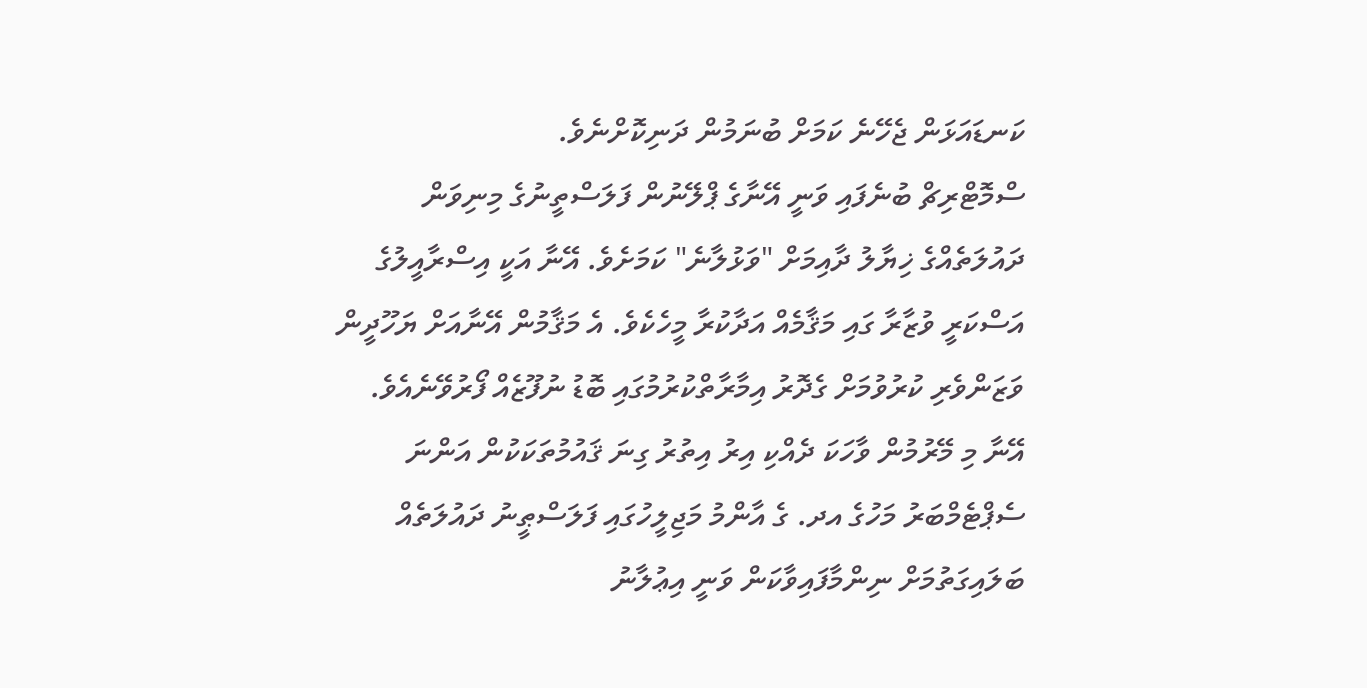ކަނޑައަޅަން ޖެހޭނެ ކަމަށް ބުނަމުން ދަނިކޮށްނެވެ.
ސްމޮޓްރިޗް ބުނެފައި ވަނީ އޭނާގެ ޕްލޭނުން ފަލަސްތީނުގެ މިނިވަން ދައުލަތެއްގެ ޚިޔާލު ދާއިމަށް "ވަޅުލާނެ" ކަމަށެވެ. އޭނާ އަކީ އިސްރާއީލުގެ އަސްކަރީ ވުޒާރާ ގައި މަޤާމެއް އަދާކުރާ މީހެކެވެ. އެ މަޤާމުން އޭނާއަށް ޔަހޫދީން ވަޒަންވެރި ކުރުވުމަށް ގެދޮރު އިމާރާތްކުރުމުގައި ބޮޑު ނުފޫޒެއް ފޯރުވޭނެއެވެ.
އޭނާ މި މޭރުމުން ވާހަކަ ދެއްކި އިރު އިތުރު ގިނަ ޤައުމުތަކަކުން އަންނަ ސެޕްޓެމްބަރު މަހުގެ އދ. ގެ އާންމު މަޖިލީހުގައި ފަލަސްޠީނު ދައުލަތެއް ބަލައިގަތުމަށް ނިންމާފައިވާކަން ވަނީ އިޢުލާނު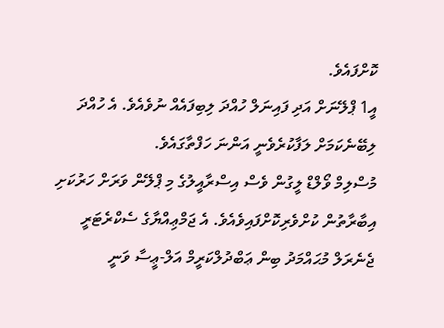ކޮށްފައެވެ.
އީ1 ޕްލޭނަށް އަދި ފައިނަލް ހުއްދަ ލިބިފައެއް ނުވެއެވެ. އެ ހުއްދަ ލިބޭނެކަމަށް ލަފާކުރެވެނީ އަންނަ ހަފްތާގައެވެ.
މުސްލިމް ވޯލްޑް ލީގުން ވެސް އިސްރާއީލުގެ މި ޕްލޭން ވަރަށް ހަރުކަށި އިބާރާތުން ކުށްވެރިކޮށްފައިވެއެވެ. އެ ޖަމްޢިއްޔާގެ ސެކްރެޓަރީ ޖެނެރަލް މުޙައްމަދު ބިން ޢަބްދުލްކަރީމް އަލް-ޢީސާ ވަނީ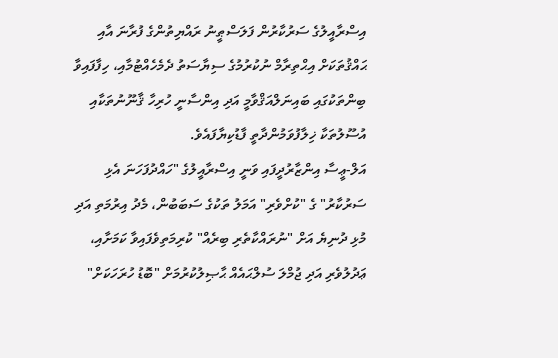އިސްރާއީލުގެ ސަރުކާރުން ފަލަސްޠީނު ރައްޔިތުންގެ ފުރާނަ އާއި ޙައްޤުތަކަށް އިޙްތިރާމް ނުކުރުމުގެ ސިޔާސަތު ދެމެހެއްޓުމާއި، ހިފާފައިވާ ބިންތަކުގައި ބައިނަލްއަޤްވާމީ އަދި އިންސާނީ ހުރިހާ ޤާނޫނުތަކާއި އުސޫލުތަކާ ޚިލާފުވަމުންދާތީ ފާޑުކިޔާފައެވެ.
އަލް-ޢީސާ އިންޒާރުދީފައި ވަނީ އިސްރާއީލުގެ "ހައްދުފަހަނަ އެޅި ސަރުކާރު" ގެ "ކުށްވެރި" އަމަލު ތަކުގެ ސަބަބުން، މެދު އިރުމަތި އަދި މުޅި ދުނިޔެ އަށް "ނުރައްކާތެރި ބިރެއް" ކުރިމަތިވެފައިވާ ކަމަށާއި، ޢަދުލުވެރި އަދި ޖުމްލަ ސުލްޙައެއް ޙާޞިލުކުރުމަށް "ބޮޑު ހުރަހަކަށް"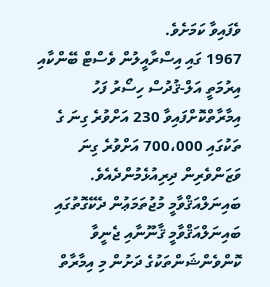ވެފައިވާ ކަމަށެވެ.
1967 ގައި އިސްރާއީލުން ވެސްޓް ބޭންކާއި އިރުމަތީ އަލް-ޤުދުސް ހިސޯރު ފަހު އިމާރާތްކޮށްފައިވާ 230 އަށްވުރެ ގިނަ ގެ ތަކުގައި 700،000 އަށްވުރެ ގިނަ ވަޒަންވެރިން ދިރިއުޅެމުންދެއެވެ.
ބައިނަލްއަޤްވާމީ މުޖުތަމަޢުން ދެކޭގޮތުގައި ބައިނަލްއަޤްވާމީ ޤާނޫނާއި ޖެނީވާ ކޮންވެންޝަންތަކުގެ ދަށުން މި އިމާރާތް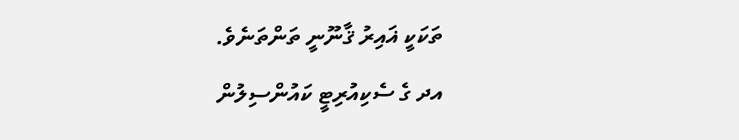ތަކަކީ ޣައިރު ޤާނޫނީ ތަންތަނެވެ.
އދ ގެ ސެކިއުރިޓީ ކައުންސިލުން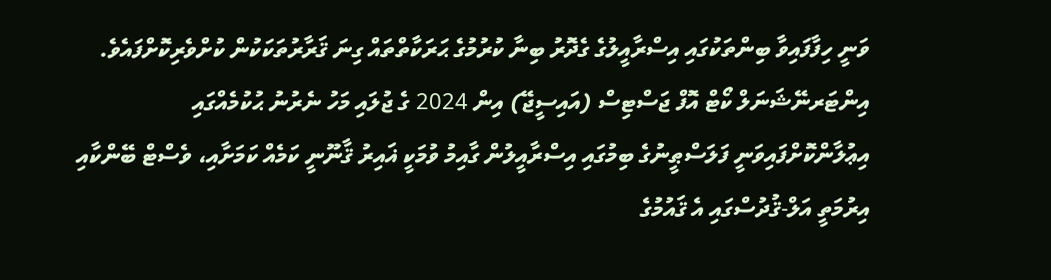ވަނީ ހިފާފައިވާ ބިންތަކުގައި އިސްރާއީލުގެ ގެދޮރު ބިނާ ކުރުމުގެ ޙަރަކާތްތައް ގިނަ ޤަރާރުތަކަކުން ކުށްވެރިކޮށްފައެވެ.
އިންޓަރނޭޝަނަލް ކޯޓް އޮފް ޖަސްޓިސް (އައިސީޖޭ) އިން 2024 ގެ ޖުލައި މަހު ނެރުނު ޙުކުމެއްގައި އިޢުލާންކޮށްފައިވަނީ ފަލަސްޠީނުގެ ބިމުގައި އިސްރާއީލުން ގާއިމު ވުމަކީ ޣައިރު ޤާނޫނީ ކަމެއް ކަމަށާއި، ވެސްޓް ބޭންކާއި އިރުމަތީ އަލް-ޤުދުސްގައި އެ ޤައުމުގެ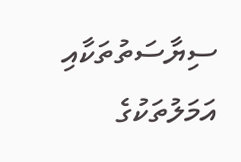ސިޔާސަތުތަކާއި އަމަލުތަކުގެ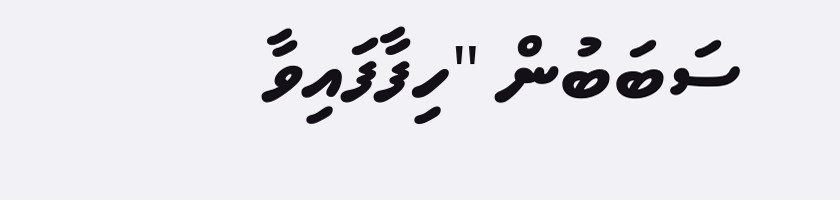ސަބަބުން "ހިފާފައިވާ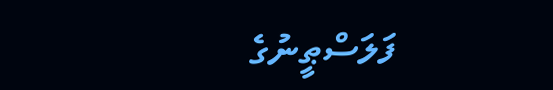ފަލަސްޠީނުގެ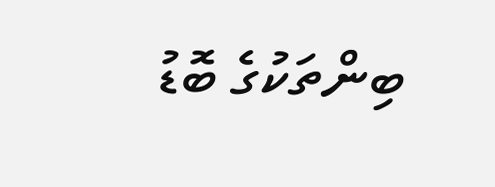ބިންތަކުގެ ބޮޑު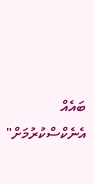ބައެއް އެނެކްސްކުރުމަށް"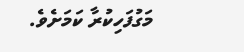މަގުފަހިކުރާ ކަމަށެވެ.